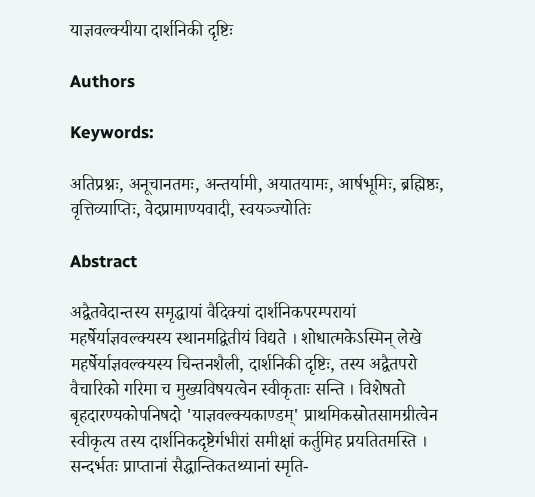याज्ञवल्क्यीया दार्शनिकी दृष्टिः

Authors

Keywords:

अतिप्रश्नः, अनूचानतमः, अन्तर्यामी, अयातयामः, आर्षभूमिः, ब्रह्मिष्ठः, वृत्तिव्याप्तिः, वेदप्रामाण्यवादी, स्वयञ्ज्योतिः

Abstract

अद्वैतवेदान्तस्य समृद्धायां वैदिक्यां दार्शनिकपरम्परायां महर्षेर्याज्ञवल्क्यस्य स्थानमद्वितीयं विद्यते । शोधात्मकेऽस्मिन् लेखे महर्षेर्याज्ञवल्क्यस्य चिन्तनशैली, दार्शनिकी दृष्टिः, तस्य अद्वैतपरो वैचारिको गरिमा च मुख्यविषयत्वेन स्वीकृताः सन्ति । विशेषतो बृहदारण्यकोपनिषदो 'याज्ञवल्क्यकाण्डम्' प्राथमिकस्रोतसामग्रीत्वेन स्वीकृत्य तस्य दार्शनिकदृष्टेर्गभीरां समीक्षां कर्तुमिह प्रयतितमस्ति । सन्दर्भतः प्राप्तानां सैद्धान्तिकतथ्यानां स्मृति-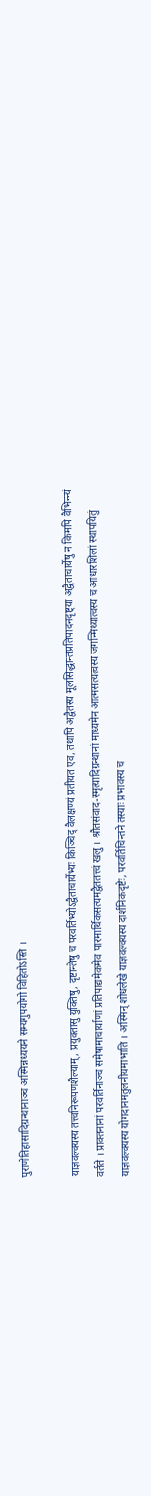पुराणेतिहासादिग्रन्थानाञ्च अस्मिन्नध्ययने सम्यगुपयोगो विहितोऽस्ति ।

याज्ञवल्क्यस्य तत्त्वनिरूपणशैल्याम्, प्रयुक्तासु युक्तिषु, दृष्टान्तेषु च परवर्तिभ्योऽद्वैताचार्येभ्यः किञ्चिद् वैलक्षण्यं प्रतीयत एव, तथापि अद्वैतस्य मूलसिद्धान्तप्रतिपादनदृष्ट्या अद्वैताचार्येषु न किमपि वैभिन्न्यं वर्तते । प्राक्तनानां परवर्तिनाञ्च समेषामाचार्याणां प्रतिपाद्यमेकमेव पारमार्थिकसत्यमद्वैततत्त्वं खलु । श्रौतसंवाद-स्मृत्यादिग्रन्थानां माध्यमेन आत्मसत्यत्वस्य जगन्मिथ्यात्वस्य च आधारशिलां स्थापयितुं याज्ञवल्क्यस्य योगदानमतुलनीयमाभाति । अस्मिन् शोधलेखे याज्ञवल्क्यस्य दार्शनिकदृष्टेः, परवर्तिचिन्तने तस्याः प्रभावस्य च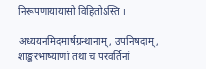निरूपणायायासो विहितोऽस्ति ।

अध्ययनमिदमार्षग्रन्थानाम्, उपनिषदाम्, शाङ्करभाष्याणां तथा च परवर्तिनां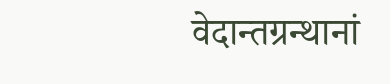वेदान्तग्रन्थानां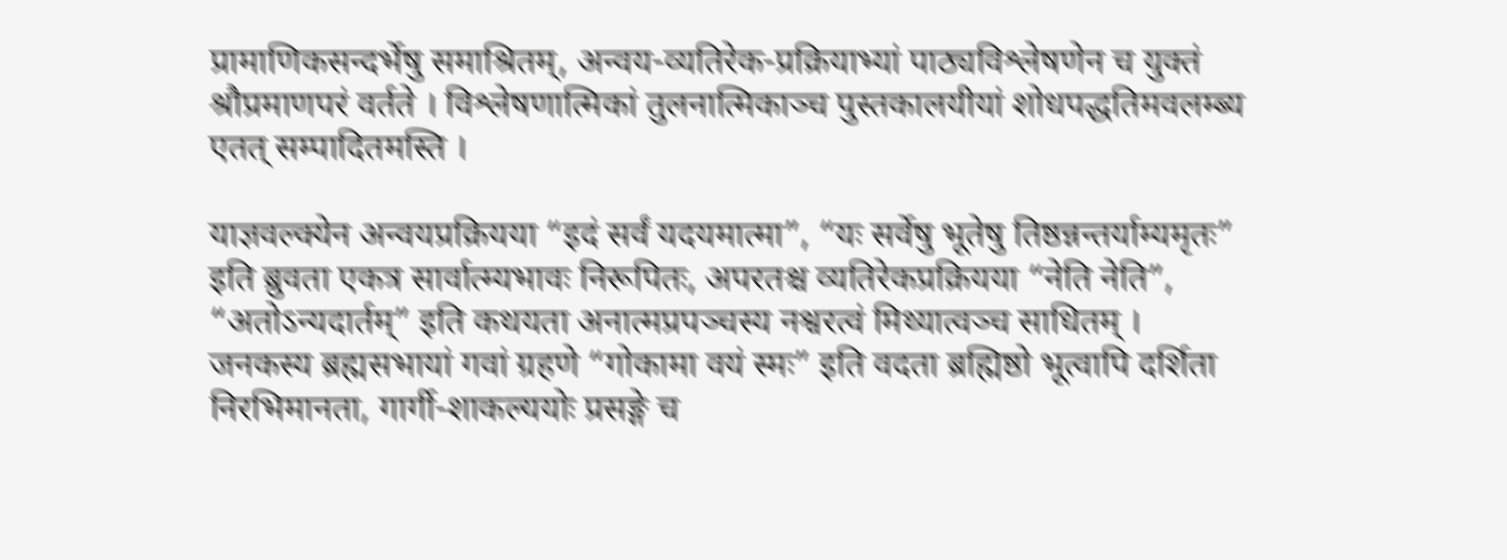प्रामाणिकसन्दर्भेषु समाश्रितम्, अन्वय-व्यतिरेक-प्रक्रियाभ्यां पाठ्यविश्लेषणेन च युक्तं श्रौप्रमाणपरं वर्तते । विश्लेषणात्मिकां तुलनात्मिकाञ्च पुस्तकालयीयां शोधपद्धतिमवलम्ब्य एतत् सम्पादितमस्ति ।

याज्ञवल्क्येन अन्वयप्रक्रियया “इदं सर्वं यदयमात्मा”, “यः सर्वेषु भूतेषु तिष्ठन्नन्तर्याम्यमृतः” इति ब्रुवता एकत्र सार्वात्म्यभावः निरूपितः, अपरतश्च व्यतिरेकप्रक्रियया “नेति नेति”, “अतोऽन्यदार्तम्” इति कथयता अनात्मप्रपञ्चस्य नश्वरत्वं मिथ्यात्वञ्च साधितम् । जनकस्य ब्रह्मसभायां गवां ग्रहणे “गोकामा वयं स्मः” इति वदता ब्रह्मिष्ठो भूत्वापि दर्शिता निरभिमानता, गार्गी-शाकल्ययोः प्रसङ्गे च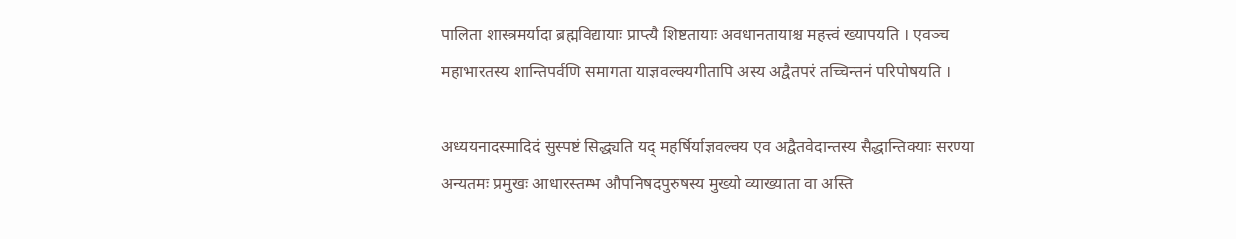पालिता शास्त्रमर्यादा ब्रह्मविद्यायाः प्राप्त्यै शिष्टतायाः अवधानतायाश्च महत्त्वं ख्यापयति । एवञ्च महाभारतस्य शान्तिपर्वणि समागता याज्ञवल्क्यगीतापि अस्य अद्वैतपरं तच्चिन्तनं परिपोषयति ।

अध्ययनादस्मादिदं सुस्पष्टं सिद्ध्यति यद् महर्षिर्याज्ञवल्क्य एव अद्वैतवेदान्तस्य सैद्धान्तिक्याः सरण्या अन्यतमः प्रमुखः आधारस्तम्भ औपनिषदपुरुषस्य मुख्यो व्याख्याता वा अस्ति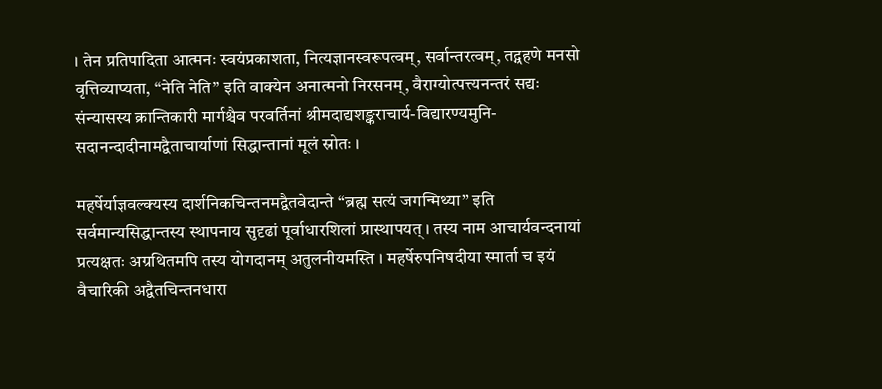। तेन प्रतिपादिता आत्मनः स्वयंप्रकाशता, नित्यज्ञानस्वरूपत्वम्, सर्वान्तरत्वम्, तद्ग्रहणे मनसो वृत्तिव्याप्यता, “नेति नेति” इति वाक्येन अनात्मनो निरसनम्, वैराग्योत्पत्त्यनन्तरं सद्यः संन्यासस्य क्रान्तिकारी मार्गश्चैव परवर्तिनां श्रीमदाद्यशङ्कराचार्य-विद्यारण्यमुनि-सदानन्दादीनामद्वैताचार्याणां सिद्धान्तानां मूलं स्रोतः ।

महर्षेर्याज्ञवल्क्यस्य दार्शनिकचिन्तनमद्वैतवेदान्ते “ब्रह्म सत्यं जगन्मिथ्या” इति सर्वमान्यसिद्धान्तस्य स्थापनाय सुदृढां पूर्वाधारशिलां प्रास्थापयत् । तस्य नाम आचार्यवन्दनायां प्रत्यक्षतः अग्रथितमपि तस्य योगदानम् अतुलनीयमस्ति । महर्षेरुपनिषदीया स्मार्ता च इयं वैचारिकी अद्वैतचिन्तनधारा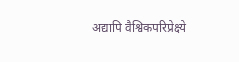अद्यापि वैश्विकपरिप्रेक्ष्ये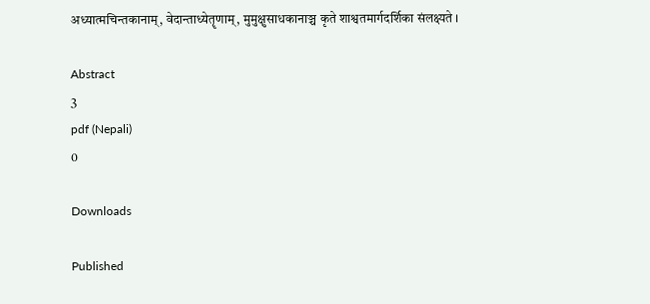अध्यात्मचिन्तकानाम्, वेदान्ताध्येतॄणाम्, मुमुक्षुसाधकानाञ्च कृते शाश्वतमार्गदर्शिका संलक्ष्यते ।

Abstract
3
pdf (Nepali)
0

Downloads

Published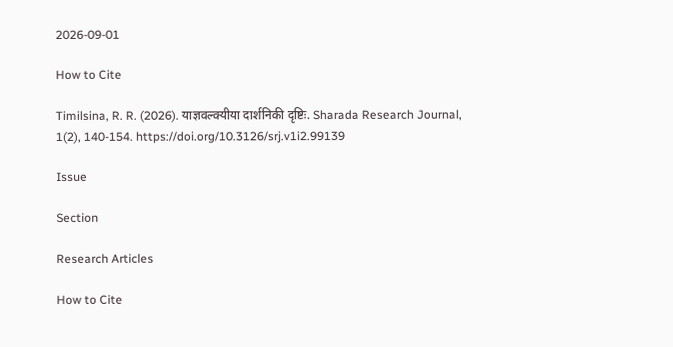2026-09-01

How to Cite

Timilsina, R. R. (2026). याज्ञवल्क्यीया दार्शनिकी दृष्टिः. Sharada Research Journal, 1(2), 140-154. https://doi.org/10.3126/srj.v1i2.99139

Issue

Section

Research Articles

How to Cite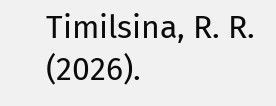Timilsina, R. R. (2026).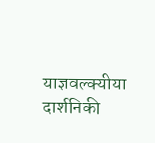याज्ञवल्क्यीया दार्शनिकी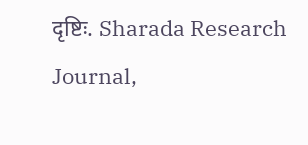दृष्टिः. Sharada Research Journal,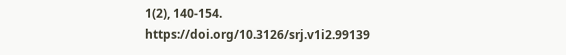1(2), 140-154. https://doi.org/10.3126/srj.v1i2.99139